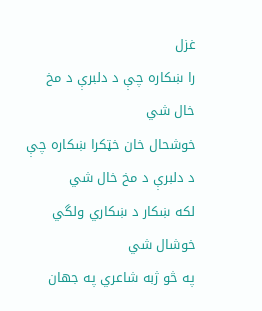غزل
را ښکاره چې د دلبرې د مخ خال شي
خوشحال خان خټکرا ښکاره چې د دلبرې د مخ خال شي
لکه ښکار د ښکاري ولگي خوشال شي
په څو ژبه شاعري په جهان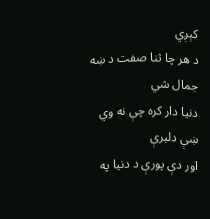کېږي
د هر چا ثنا صفت د ښه جمال شي
دنيا دار کره چې نه وي ښې دلبرې
اور دې پورې د دنيا په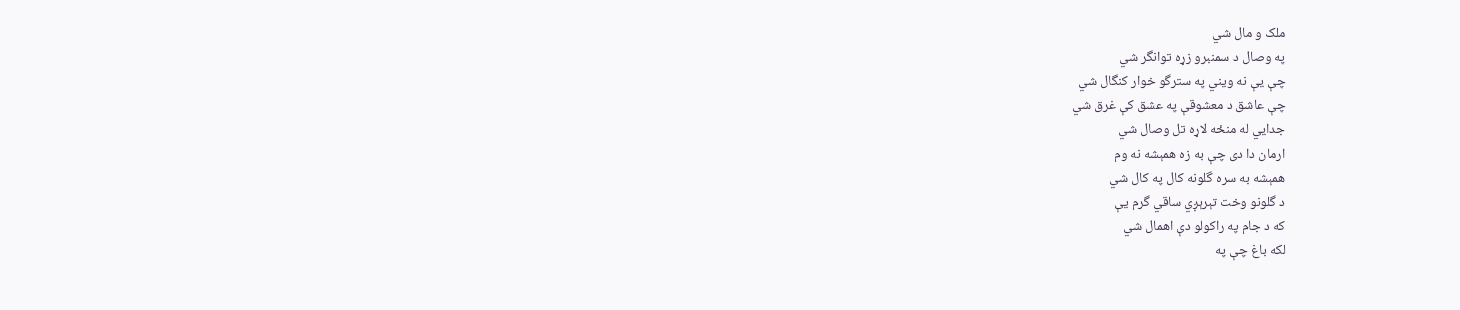ملک و مال شي
په وصال د سمنبرو زړه توانگر شي
چې يې نه ويني په سترگو خوار کنگال شي
چې عاشق د معشوقې په عشق کې غرق شي
جدايي له منځه لاړه تل وصال شي
ارمان دا دی چې به زه همېشه نه وم
همېشه به سره گلونه کال په کال شي
د گلونو وخت تېرېږي ساقي گرم يې
که د جام په راکولو دې اهمال شي
لکه باغ چې په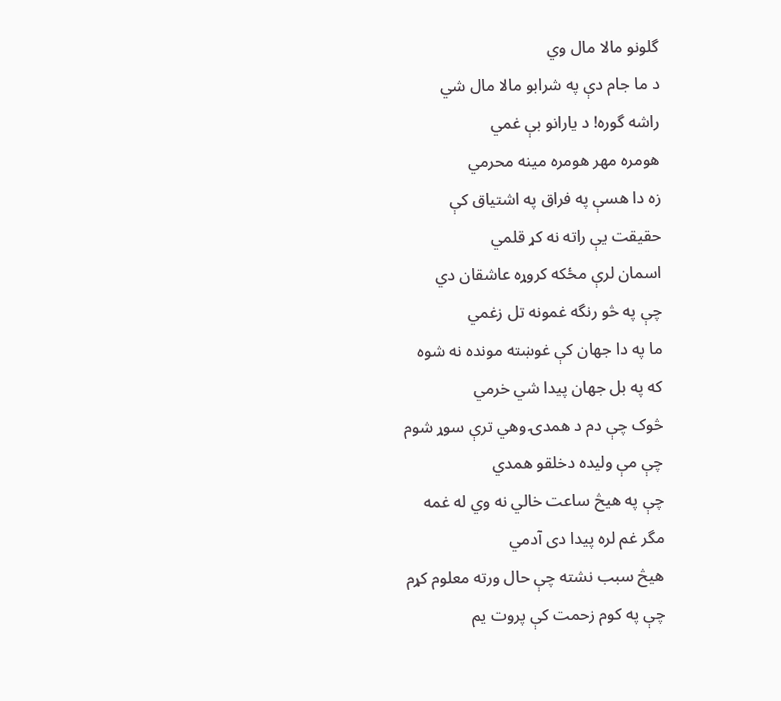گلونو مالا مال وي
د ما جام دې په شرابو مالا مال شي
راشه گوره! د يارانو بې غمي
هومره مهر هومره مينه محرمي
زه دا هسې په فراق په اشتياق کې
حقيقت يې راته نه کړ قلمي
اسمان لرې مځکه کروړه عاشقان دي
چې په څو رنگه غمونه تل زغمي
ما په دا جهان کې غوښته مونده نه شوه
که په بل جهان پيدا شي خرمي
څوک چې دم د همدۍ وهي ترې سوړ شوم
چې مې وليده دخلقو همدي
چې په هيڅ ساعت خالي نه وي له غمه
مگر غم لره پيدا دی آدمي
هيڅ سبب نشته چې حال ورته معلوم کړم
چې په کوم زحمت کې پروت يم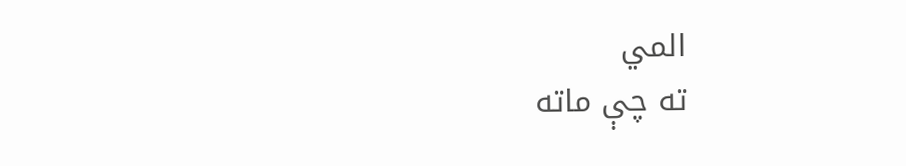المي
ته چې ماته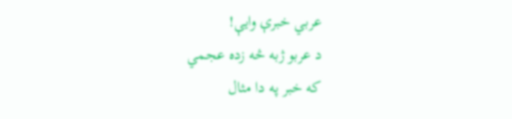عربي خبرې وايې!
د عربو ژبه څه زده عجمي
که خبر په دا مثال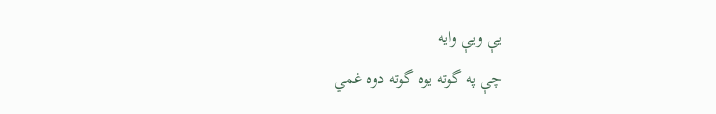يې ويې وايه
چې په گوته يوه گوته دوه غمي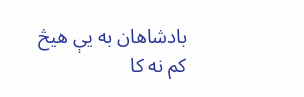بادشاهان به يې هيڅ کم نه کا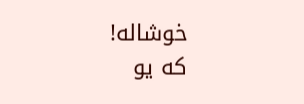خوشاله!
که يو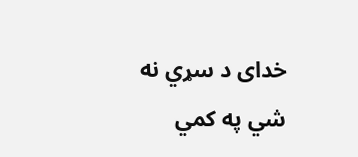خدای د سړي نه شي په کمي